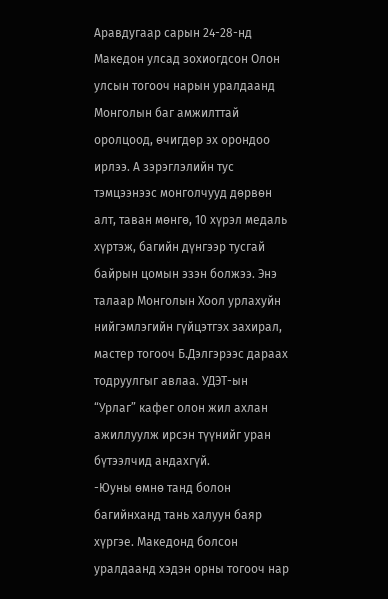Аравдугаар сарын 24-28-нд Македон улсад зохиогдсон Олон улсын тогооч нарын уралдаанд Монголын баг амжилттай оролцоод, өчигдөр эх орондоо ирлээ. А зэрэглэлийн тус тэмцээнээс монголчууд дөрвөн алт, таван мөнгө, 10 хүрэл медаль хүртэж, багийн дүнгээр тусгай байрын цомын эзэн болжээ. Энэ талаар Монголын Хоол урлахуйн нийгэмлэгийн гүйцэтгэх захирал, мастер тогооч Б.Дэлгэрээс дараах тодруулгыг авлаа. УДЭТ-ын “Урлаг” кафег олон жил ахлан ажиллуулж ирсэн түүнийг уран бүтээлчид андахгүй.
-Юуны өмнө танд болон багийнханд тань халуун баяр хүргэе. Македонд болсон уралдаанд хэдэн орны тогооч нар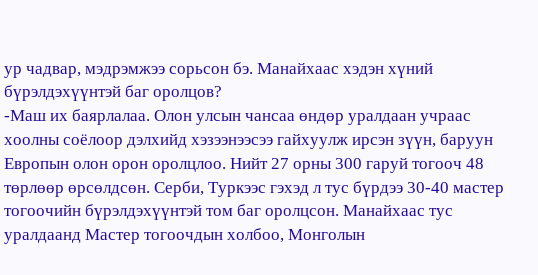ур чадвар, мэдрэмжээ сорьсон бэ. Манайхаас хэдэн хүний бүрэлдэхүүнтэй баг оролцов?
-Маш их баярлалаа. Олон улсын чансаа өндөр уралдаан учраас хоолны соёлоор дэлхийд хэзээнээсээ гайхуулж ирсэн зүүн, баруун Европын олон орон оролцлоо. Нийт 27 орны 300 гаруй тогооч 48 төрлөөр өрсөлдсөн. Серби, Туркээс гэхэд л тус бүрдээ 30-40 мастер тогоочийн бүрэлдэхүүнтэй том баг оролцсон. Манайхаас тус уралдаанд Мастер тогоочдын холбоо, Монголын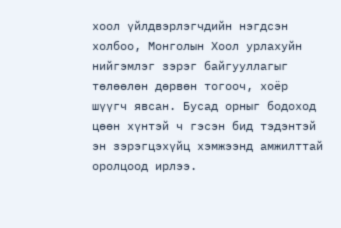хоол үйлдвэрлэгчдийн нэгдсэн холбоо, Монголын Хоол урлахуйн нийгэмлэг зэрэг байгууллагыг төлөөлөн дөрвөн тогооч, хоёр шүүгч явсан. Бусад орныг бодоход цөөн хүнтэй ч гэсэн бид тэдэнтэй эн зэрэгцэхүйц хэмжээнд амжилттай оролцоод ирлээ.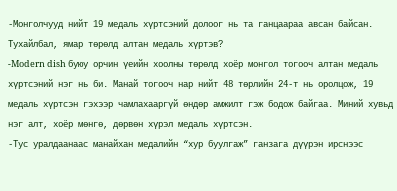-Монголчууд нийт 19 медаль хүртсэний долоог нь та ганцаараа авсан байсан. Тухайлбал, ямар төрөлд алтан медаль хүртэв?
-Modern dish буюу орчин үеийн хоолны төрөлд хоёр монгол тогооч алтан медаль хүртсэний нэг нь би. Манай тогооч нар нийт 48 төрлийн 24-т нь оролцож, 19 медаль хүртсэн гэхээр чамлахааргүй өндөр амжилт гэж бодож байгаа. Миний хувьд нэг алт, хоёр мөнгө, дөрвөн хүрэл медаль хүртсэн.
-Тус уралдаанаас манайхан медалийн “хур буулгаж” ганзага дүүрэн ирснээс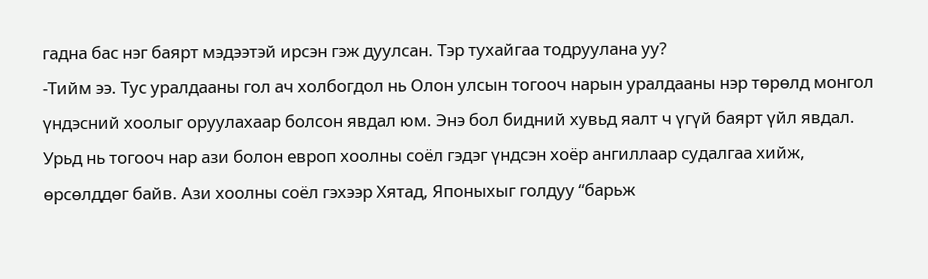гадна бас нэг баярт мэдээтэй ирсэн гэж дуулсан. Тэр тухайгаа тодруулана уу?
-Тийм ээ. Тус уралдааны гол ач холбогдол нь Олон улсын тогооч нарын уралдааны нэр төрөлд монгол үндэсний хоолыг оруулахаар болсон явдал юм. Энэ бол бидний хувьд яалт ч үгүй баярт үйл явдал. Урьд нь тогооч нар ази болон европ хоолны соёл гэдэг үндсэн хоёр ангиллаар судалгаа хийж, өрсөлддөг байв. Ази хоолны соёл гэхээр Хятад, Японыхыг голдуу “барьж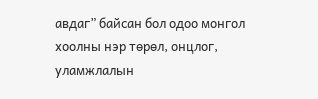авдаг” байсан бол одоо монгол хоолны нэр төрөл, онцлог, уламжлалын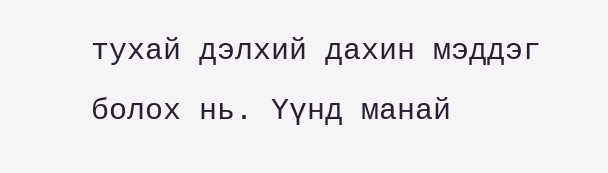тухай дэлхий дахин мэддэг болох нь. Үүнд манай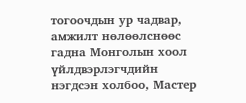тогоочдын ур чадвар, амжилт нөлөөлснөөс гадна Монголын хоол үйлдвэрлэгчдийн нэгдсэн холбоо, Мастер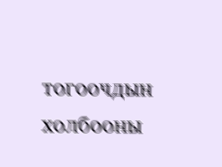тогоочдын холбооны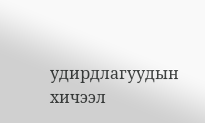удирдлагуудын хичээл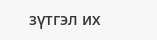зүтгэл их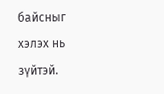байсныг хэлэх нь зүйтэй.